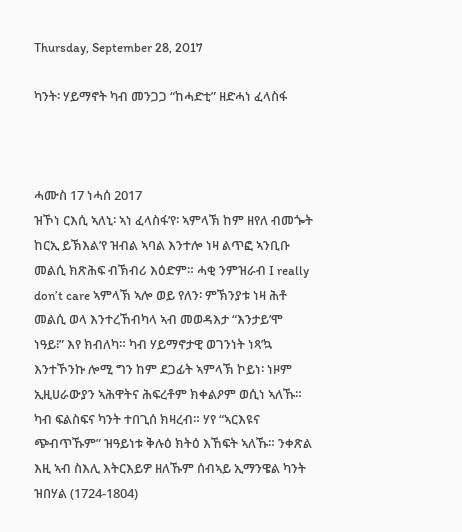Thursday, September 28, 2017

ካንት፡ ሃይማኖት ካብ መንጋጋ “ከሓድቲ” ዘድሓነ ፈላስፋ



ሓሙስ 17 ነሓሰ 2017
ዝኾነ ርእሲ ኣለኒ፡ ኣነ ፈላስፋ’የ፡ ኣምላኽ ከም ዘየለ ብመጐት ከርኢ ይኽእል’የ ዝብል ኣባል እንተሎ ነዛ ልጥፎ ኣንቢቡ መልሲ ክጽሕፍ ብኽብሪ እዕድም። ሓቂ ንምዝራብ I really don’t care ኣምላኽ ኣሎ ወይ የለን፡ ምኽንያቱ ነዛ ሕቶ መልሲ ወላ እንተረኸብካላ ኣብ መወዳእታ “እንታይ’ሞ ነዓይ፧” እየ ክብለካ። ካብ ሃይማኖታዊ ወገንነት ነጻ’ኳ እንተኾንኩ ሎሚ ግን ከም ደጋፊት ኣምላኽ ኮይነ፡ ነዞም ኢዚሀራውያን ኣሕዋትና ሕፍረቶም ክቀልዖም ወሲነ ኣለኹ። ካብ ፍልስፍና ካንት ተበጊሰ ክዛረብ። ሃየ “ኣርእዩና ጭብጥኹም” ዝዓይነቱ ቅሉዕ ክትዕ እኸፍት ኣለኹ። ንቀጽል
እዚ ኣብ ስእሊ እትርእይዎ ዘለኹም ሰብኣይ ኢማንዌል ካንት ዝበሃል (1724-1804)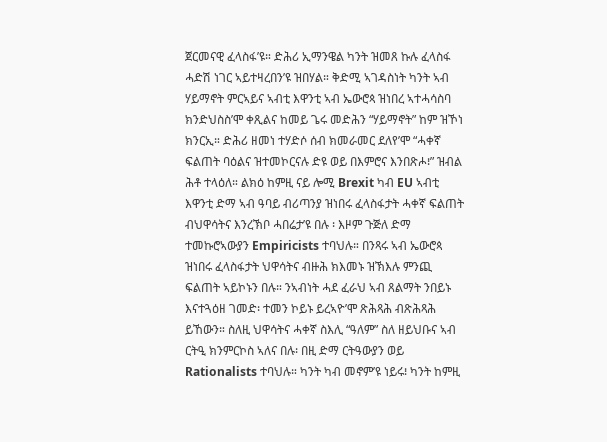ጀርመናዊ ፈላስፋ’ዩ። ድሕሪ ኢማንዌል ካንት ዝመጸ ኩሉ ፈላስፋ ሓድሽ ነገር ኣይተዛረበን’ዩ ዝበሃል። ቅድሚ ኣገዳስነት ካንት ኣብ ሃይማኖት ምርኣይና ኣብቲ እዋንቲ ኣብ ኤውሮጳ ዝነበረ ኣተሓሳስባ ክንድህስስ’ሞ ቀጺልና ከመይ ጌሩ መድሕን “ሃይማኖት” ከም ዝኾነ ክንርኢ። ድሕሪ ዘመነ ተሃድሶ ሰብ ክመራመር ደለየ’ሞ “ሓቀኛ ፍልጠት ባዕልና ዝተመኮርናሉ ድዩ ወይ በእምሮና እንበጽሖ፧” ዝብል ሕቶ ተላዕለ። ልክዕ ከምዚ ናይ ሎሚ Brexit ካብ EU ኣብቲ እዋንቲ ድማ ኣብ ዓባይ ብሪጣንያ ዝነበሩ ፈላስፋታት ሓቀኛ ፍልጠት ብህዋሳትና እንረኽቦ ሓበሬታ’ዩ በሉ ፡ እዞም ጉጅለ ድማ ተመኩሮኣውያን Empiricists ተባህሉ። በንጻሩ ኣብ ኤውሮጳ ዝነበሩ ፈላስፋታት ህዋሳትና ብዙሕ ክእመኑ ዝኽእሉ ምንጪ ፍልጠት ኣይኮኑን በሉ። ንኣብነት ሓደ ፈራህ ኣብ ጸልማት ንበይኑ እናተጓዕዘ ገመድ፡ ተመን ኮይኑ ይረኣዮ’ሞ ጽሕጻሕ ብጽሕጻሕ ይኸውን። ስለዚ ህዋሳትና ሓቀኛ ስእሊ “ዓለም” ስለ ዘይህቡና ኣብ ርትዒ ክንምርኮስ ኣለና በሉ፡ በዚ ድማ ርትዓውያን ወይ Rationalists ተባህሉ። ካንት ካብ መኖም’ዩ ነይሩ፧ ካንት ከምዚ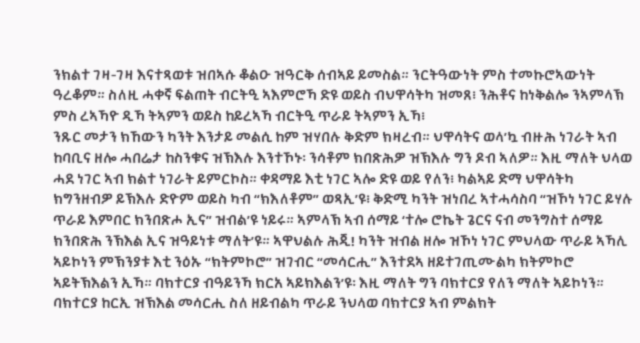ንክልተ ገዛ-ገዛ እናተጻወቱ ዝበኣሱ ቆልዑ ዝዓርቅ ሰብኣይ ይመስል። ንርትዓውነት ምስ ተመኩሮኣውነት ዓረቆም። ስለዚ ሓቀኛ ፍልጠት ብርትዒ ኣእምሮኻ ድዩ ወይስ ብህዋሳትካ ዝመጸ፧ ንሕቶና ከነቅልሎ ንኣምላኽ ምስ ረኣኻዮ ዲኻ ትኣምን ወይስ ከይረኣኻ ብርትዒ ጥራይ ትኣምን ኢኻ፧
ንጹር መታን ክኸውን ካንት እንታይ መልሲ ከም ዝሃበሉ ቅድም ክዛረብ። ህዋሳትና ወላ’ኳ ብዙሕ ነገራት ኣብ ከባቢና ዘሎ ሓበሬታ ከስንቁና ዝኽእሉ እንተኾኑ፡ ንሳቶም ክበጽሕዎ ዝኽእሉ ግን ዶብ ኣለዎ። እዚ ማለት ህላወ ሓደ ነገር ኣብ ክልተ ነገራት ይምርኮስ። ቀዳማይ እቲ ነገር ኣሎ ድዩ ወይ የለን፧ ካልኣይ ድማ ህዋሳትካ ክግንዘብዎ ይኽእሉ ድዮም ወይስ ካብ “ክእለቶም” ወጻኢ’ዩ፧ ቅድሚ ካንት ዝነበረ ኣተሓሳስባ “ዝኾነ ነገር ይሃሉ ጥራይ እምበር ክንበጽሖ ኢና” ዝብል’ዩ ነይሩ። ኣምላኽ ኣብ ሰማይ ‘ተሎ ሮኬት ጌርና ናብ መንግስተ ሰማይ ክንበጽሕ ንኽእል ኢና ዝዓይነቱ ማለት’ዩ። ኣዋህልሉ ሕጂ! ካንት ዝብል ዘሎ ዝኾነ ነገር ምህላው ጥራይ ኣኻሊ ኣይኮነን ምኽንያቱ እቲ ንዕኡ “ክትምኮሮ” ዝገብር “መሳርሒ” እንተደኣ ዘይተገጢሙልካ ክትምኮሮ ኣይትኽእልን ኢኻ። ባክተርያ ብዓይንኻ ክርአ ኣይክእልን’ዩ፡ እዚ ማለት ግን ባክተርያ የለን ማለት ኣይኮነን። ባክተርያ ከርኢ ዝኽእል መሳርሒ ስለ ዘይብልካ ጥራይ ንህላወ ባክተርያ ኣብ ምልክት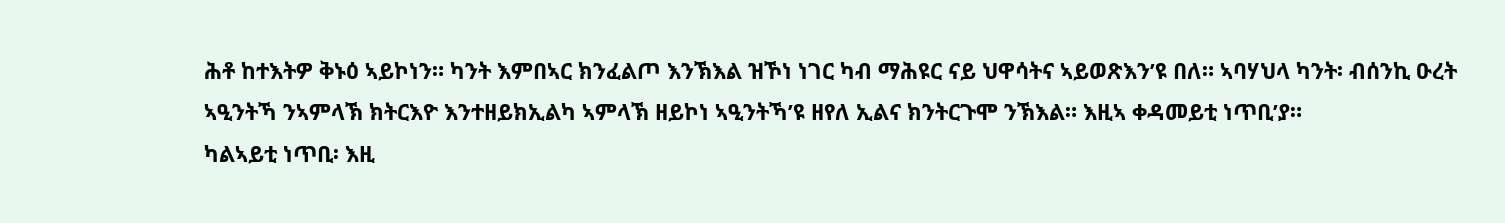ሕቶ ከተእትዎ ቅኑዕ ኣይኮነን። ካንት እምበኣር ክንፈልጦ እንኽእል ዝኾነ ነገር ካብ ማሕዩር ናይ ህዋሳትና ኣይወጽእን’ዩ በለ። ኣባሃህላ ካንት፡ ብሰንኪ ዑረት ኣዒንትኻ ንኣምላኽ ክትርእዮ እንተዘይክኢልካ ኣምላኽ ዘይኮነ ኣዒንትኻ’ዩ ዘየለ ኢልና ክንትርጉሞ ንኽእል። እዚኣ ቀዳመይቲ ነጥቢ’ያ።
ካልኣይቲ ነጥቢ፡ እዚ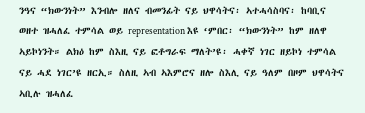ንዓና “ክውንነት” እንብሎ ዘለና ብመንፊት ናይ ህዋሳትና፡ ኣተሓሳስባና፡ ከባቢና ወዘተ ዝሓለፈ ተምሳል ወይ representation እዩ ‘ምበር፡ “ክውንነት” ከም ዘለዋ ኣይኮነንት። ልክዕ ከም ስእዚ ናይ ፎቶግራፍ ማለት’ዩ፡ ሓቀኛ ነገር ዘይኮነ ተምሳል ናይ ሓደ ነገር’ዩ ዘርኢ። ስለዚ ኣብ ኣእምሮና ዘሎ ስእሊ ናይ ዓለም በዞም ህዋሳትና ኣቢሉ ዝሓለፈ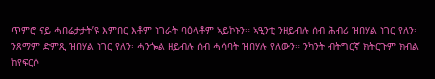ጥምሮ ናይ ሓበሬታታት’ዩ እምበር እቶም ነገራት ባዕላቶም ኣይኮኑን። ኣዒንቲ ንዘይብሉ ሰብ ሕብሪ ዝበሃል ነገር የለን፡ ንጸማም ድምጺ ዝበሃል ነገር የለን፡ ሓንጐል ዘይብሉ ሰብ ሓሳባት ዝበሃሉ የለውን። ንካንት ብትግርኛ ክትርጉም ክብል ከየፍርሶ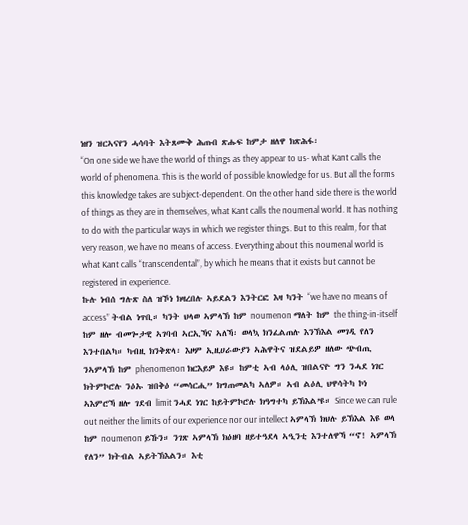ነዘን ዝርኣናየን ሓሳባት እትጸሙቅ ሕጡበ ጽሑፍ ከምታ ዘለዋ ክጽሕፋ፡
“On one side we have the world of things as they appear to us- what Kant calls the world of phenomena. This is the world of possible knowledge for us. But all the forms this knowledge takes are subject-dependent. On the other hand side there is the world of things as they are in themselves, what Kant calls the noumenal world. It has nothing to do with the particular ways in which we register things. But to this realm, for that very reason, we have no means of access. Everything about this noumenal world is what Kant calls “transcendental”, by which he means that it exists but cannot be registered in experience.
ኩሉ ነብሰ ግሉጽ ስለ ዝኾነ ክዛረበሉ ኣይደልን እንትርፎ እዛ ካንት “we have no means of access” ትብል ነጥቢ። ካንት ህላወ ኣምላኽ ከም noumenon ማለት ከም the thing-in-itself ከም ዘሎ ብመጐታዊ ኣገባብ ኣርኢኻና ኣለኻ፡ ወላኳ ክንፈልጠሉ እንኽእል መገዲ የለን እንተበልካ። ካብዚ ክንቅጽላ፡ እዞም ኢዚሀራውያን ኣሕዋትና ዝደልይዎ ዘለው ጭብጢ ንኣምላኽ ከም phenomenon ክርእይዎ እዩ። ከምቲ ኣብ ላዕሊ ዝበልናዮ ግን ንሓደ ነገር ክትምኮሮሉ ንዕኡ ዝበቅዕ “መሳርሒ” ክግጠመልካ ኣለዎ። ኣብ ልዕሊ ህዋሳትካ ኮነ ኣእምሮኻ ዘሎ ገደብ limit ንሓደ ነገር ከይትምኮሮሉ ክዓግተካ ይኽእል’ዩ። Since we can rule out neither the limits of our experience nor our intellect ኣምላኽ ክህሉ ይኽእል እዩ ወላ ከም noumenon ይኹን። ንገጽ ኣምላኽ ክዕዘባ ዘይተዓደላ ኣዒንቲ እንተለዋኻ “ኖ! ኣምላኽ የለን” ክትብል ኣይትኽእልን። እቲ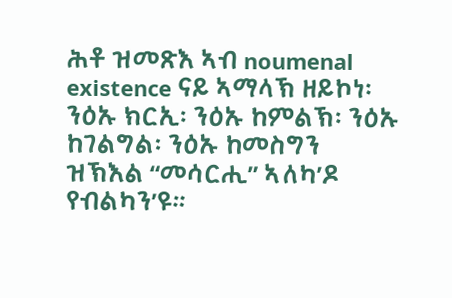ሕቶ ዝመጽእ ኣብ noumenal existence ናይ ኣማላኽ ዘይኮነ፡ ንዕኡ ክርኢ፡ ንዕኡ ከምልኽ፡ ንዕኡ ከገልግል፡ ንዕኡ ከመስግን ዝኽእል “መሳርሒ” ኣለካ’ዶ የብልካን’ዩ።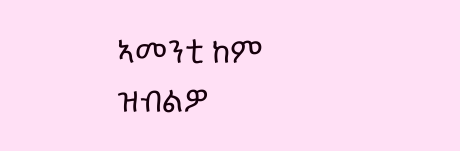ኣመንቲ ከም ዝብልዎ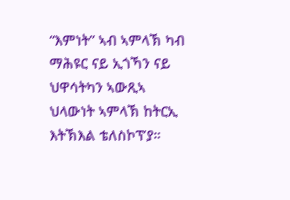“እምነት” ኣብ ኣምላኽ ካብ ማሕዩር ናይ ኢጎኻን ናይ ህዋሳትካን ኣውጺኣ ህላውነት ኣምላኽ ከትርኢ እትኽእል ቴለስኮፕ’ያ።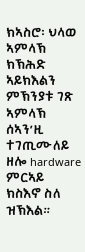ክኣስሮ፡ ህላወ ኣምላኽ ክኽሕድ ኣይክእልን ምኽንያቱ ገጽ ኣምላኽ ሰኣን’ዚ ተገጢሙለይ ዘሎ hardware ምርኣይ ክስእኖ ስለ ዝኽእል።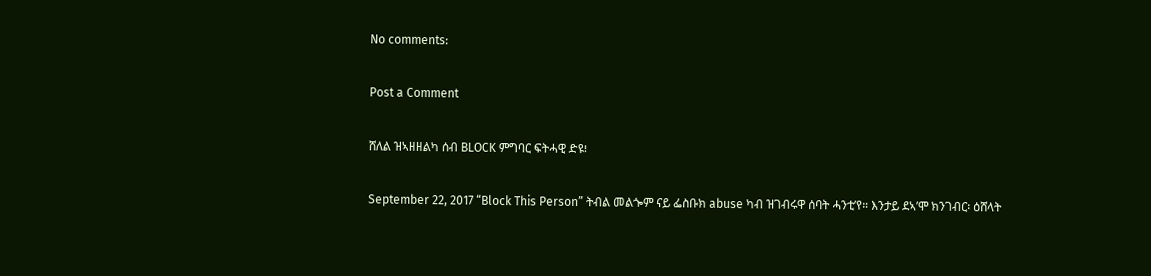No comments:

Post a Comment

ሸለል ዝኣዘዘልካ ሰብ BLOCK ምግባር ፍትሓዊ ድዩ፧

September 22, 2017 “Block This Person” ትብል መልጐም ናይ ፌስቡክ abuse ካብ ዝገብሩዋ ሰባት ሓንቲ’የ። እንታይ ደኣ’ሞ ክንገብር፡ ዕሸላት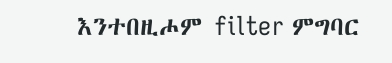እንተበዚሖም filter ምግባር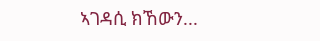ኣገዳሲ ክኸውን...